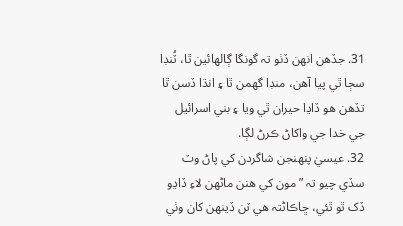31. جڏھن انھن ڏٺو تہ گونگا ڳالھائين ٿا، ٽُنڊا سڄا ٿي پيا آھن، منڊا گھمن ٿا ۽ انڌا ڏسن ٿا تڏھن ھو ڏاڍا حيران ٿي ويا ۽ بني اسرائيل جي خدا جي واکاڻ ڪرڻ لڳا.
32. عيسيٰ پنھنجن شاگردن کي پاڻ وٽ سڏي چيو تہ ”مون کي ھنن ماڻھن لاءِ ڏاڍو ڏک ٿو ٿئي، ڇاڪاڻتہ ھي ٽن ڏينھن کان وٺي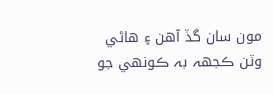مون سان گڏ آھن ۽ ھاڻي وٽن ڪجھہ بہ ڪونھي جو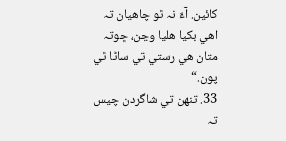کائين. آءٌ نہ ٿو چاھيان تہ اھي بکيا ھليا وڃن، ڇوتہ متان ھي رستي تي ساڻا ٿي پون.“
33. تنھن تي شاگردن چيس تہ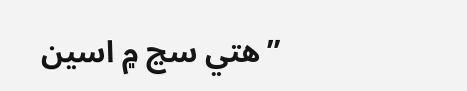”ھتي سڃ ۾ اسين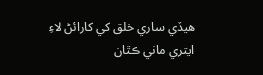ھيڏي ساري خلق کي کارائڻ لاءِ ايتري ماني ڪٿان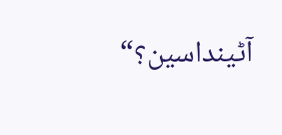آڻينداسين؟“